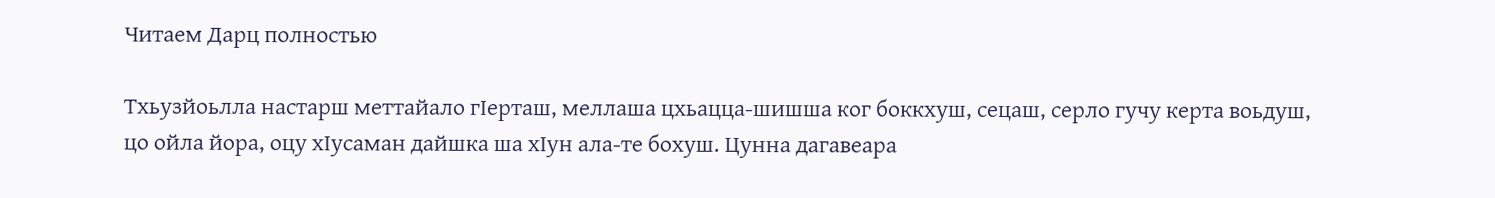Читаем Дарц полностью

Тхьузйоьлла настарш меттайало гIерташ, меллаша цхьацца-шишша ког боккхуш, сецаш, серло гучу керта воьдуш, цо ойла йора, оцу хIусаман дайшка ша хIyн ала-те бохуш. Цунна дагавеара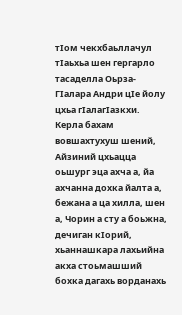тIом чекхбаьллачул тIаьхьа шен гергарло тасаделла Оьрза-ГIалара Андри цIе йолу цхьа гIалагIазкхи. Керла бахам вовшахтухуш шений, Айзиний цхьацца оьшург эца ахча а, йа ахчанна дохка йалта а, бежана а ца хилла, шен а, Чорин а сту а боьжна, дечиган кIорий, хьаннашкара лахьийна акха стоьмашший бохка дагахь ворданахь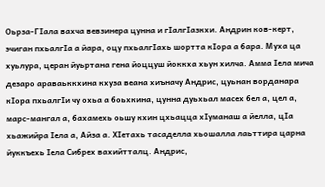Оьрза-ГIала вахча вевзинера цунна и гIалгIазкхи. Андрин ков-керт, эчиган пхьалгIа а йара, оцу пхьалгIахь шортта кIора а бара. Муха ца хуьлура, церан йуьртана гена йоццуш йоккха хьун хилча. Амма Iела мича дезаро араваьккхина кхуза веана хиъначу Андрис, цуьнан ворданара кIора пхьалгIи чу охьа а боьхкина, цунна дуьхьал масех бел а, цел а, марс-мангал а, бахамехь оьшу кхин цхьацца хIуманаш а йелла, цIа хьажийра Iела а, Айза а. ХIетахь тасаделла хьошалла лаьттира царна йуккъехь Iела Сибрех вахийтталц. Андрис,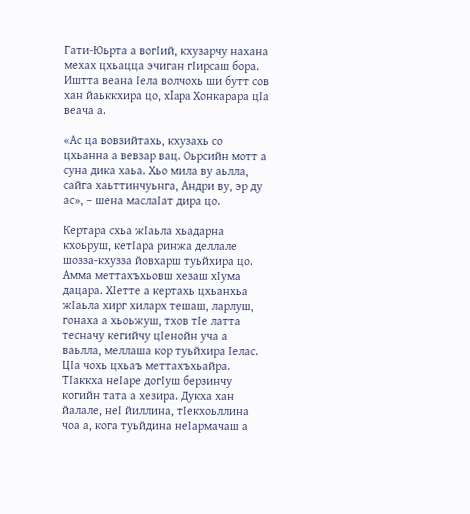Гати-Юьрта а вогIий, кхузарчу нахана мехах цхьацца эчиган гIирсаш бора. Иштта веана Iела волчохь ши бутт сов хан йаьккхира цо, xIapa Хонкарара цIa веача а.

«Ас ца вовзийтахь, кхузахь со цхьанна а вевзар вац. Оьрсийн мотт а суна дика хаьа. Хьо мила ву аьлла, сайга хаьттинчуьнга, Андри ву, эр ду ас», – шена маслаIат дира цо.

Кертара схьа жIаьла хьадарна кхоьруш, кетIара ринжа деллале шозза-кхузза йовхарш туьйхира цо. Амма мeттаxъхьовш хезаш хIума дацара. ХIетте а кертахь цхьанхьа жIаьла хирг хиларх тешаш, ларлуш, гонаха а хьоьжуш, тхов тIе латта тесначу кегийчу цIенойн уча а ваьлла, меллаша кор туьйхира Iелас. ЦIа чохь цхьаъ меттахъхьайра. ТIаккха неIаре догIуш берзинчу когийн тата а хезира. Дукха хан йалале, неI йиллина, тIекхоьллина чоа а, кога туьйдина неIармачаш а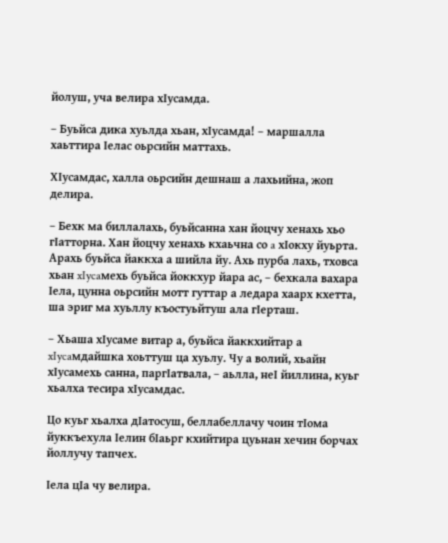йолуш, уча велира хIусамда.

– Буьйса дика хуьлда хьан, хIусамда! – маршалла хаьттира Iелас оьрсийн маттахь.

ХIусамдас, халла оьрсийн дешнаш а лахьийна, жоп делира.

– Бехк ма биллалахь, буьйсанна хан йоцчу хенахь хьо гIатторна. Хан йоцчу хенахь кхаьчна cо a хIокху йуьрта. Арахь буьйса йаккха а шийла йу. Ахь пурба лахь, тховса хьан xIycaмexь буьйса йоккхур йара ас, – бехкала вахара Iела, цунна оьрсийн мотт гуттар а ледара хаарх кхетта, ша эриг ма хуьллу къостуьйтуш ала гIерташ.

– Хьаша хIусаме витар а, буьйса йаккхийтар а xIycaмдайшка хоьттуш ца хуьлу. Чу а волий, хьайн хIусамехь санна, пapгIатвала, – аьлла, неI йиллина, куьг хьалха тесира хIусамдас.

Цо куьг хьалха дIатосуш, беллабеллачу чоин тIома йуккъехула Iелин бIаьрг кхийтира цуьнан хечин борчах йоллучу тапчех.

Iела цIа чу велира.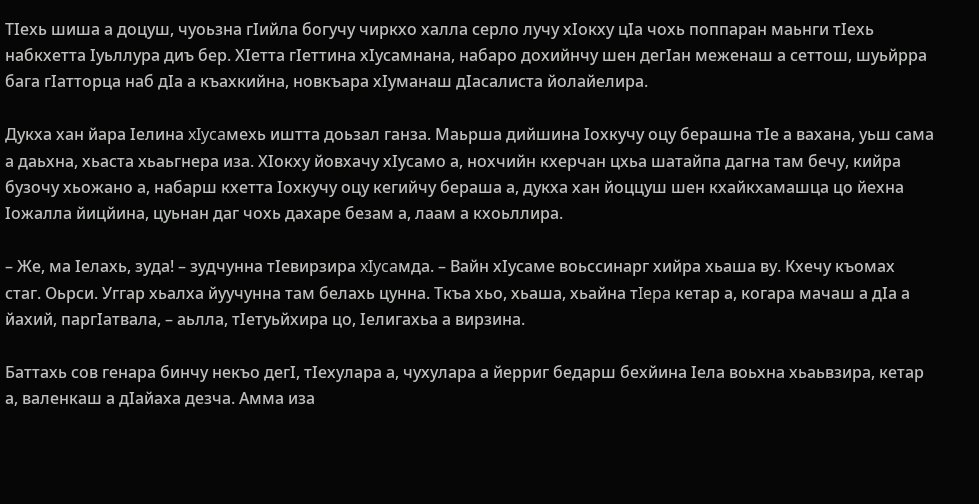TIеxь шиша а доцуш, чуоьзна гIийла богучу чиркхо халла серло лучу хIокху цIа чохь поппаран маьнги тIехь набкхетта Iуьллура диъ бер. ХIетта гIеттина хIусамнана, набаро дохийнчу шен дегIан меженаш а сеттош, шуьйрра бага гIатторца наб дIа а къахкийна, новкъара хIуманаш дIасалиста йолайелира.

Дукха хан йара Iелина xIycaмexь иштта доьзал ганза. Маьрша дийшина Iохкучу оцу берашна тIе а вахана, уьш сама а даьхна, хьаста хьаьгнера иза. ХIокху йовхачу хIусамо а, нохчийн кхерчан цхьа шатайпа дагна там бечу, кийра бузочу хьожано а, набарш кхетта Iохкучу оцу кегийчу бераша а, дукха хан йоццуш шен кхайкхамашца цо йехна Iожалла йицйина, цуьнан даг чохь дахаре безам а, лаам а кхоьллира.

– Же, ма Iелахь, зуда! – зудчунна тIевирзира xIycaмда. – Вайн хIусаме воьссинарг хийра хьаша ву. Кхечу къомах стаг. Оьрси. Уггар хьалха йуучунна там белахь цунна. Ткъа хьо, хьаша, хьайна тIepa кетар а, когара мачаш а дIа а йахий, паргIатвала, – аьлла, тIетуьйхира цо, Iелигахьа а вирзина.

Баттахь сов генара бинчу некъо дегI, тIехулара а, чухулара а йерриг бедарш бехйина Iела воьхна хьаьвзира, кетар а, валенкаш а дIайаха дезча. Амма иза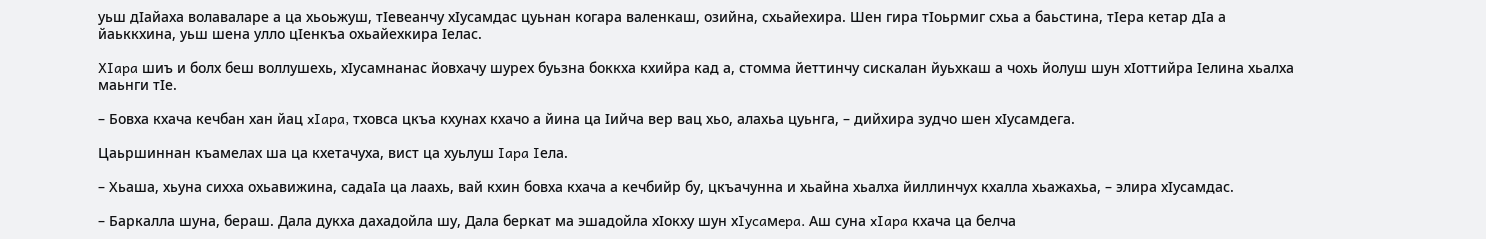уьш дIайаха волаваларе а ца хьоьжуш, тIевеанчу хIусамдас цуьнан когара валенкаш, озийна, схьайехира. Шен гира тIоьрмиг схьа а баьстина, тIера кетар дIа а йаьккхина, уьш шена улло цIенкъа охьайехкира Iелас.

XIapa шиъ и болх беш воллушехь, хIусамнанас йовхачу шурех буьзна боккха кхийра кад а, стомма йеттинчу сискалан йуьхкаш а чохь йолуш шун хIоттийра Iелина хьалха маьнги тIе.

– Бовха кхача кечбан хан йац xIapa, тховса цкъа кхунах кхачо а йина ца Iийча вер вац хьо, алахьа цуьнга, – дийхира зудчо шен хIусамдега.

Цаьршиннан къамелах ша ца кхетачуха, вист ца хуьлуш Iapa Iела.

– Хьаша, хьуна сихха охьавижина, садаIа ца лаахь, вай кхин бовха кхача а кечбийр бу, цкъачунна и хьайна хьалха йиллинчух кхалла хьажахьа, – элира хIусамдас.

– Баркалла шуна, бераш. Дала дукха дахадойла шу, Дала беркат ма эшадойла хIокху шун хIycaмepa. Аш суна xIapa кхача ца белча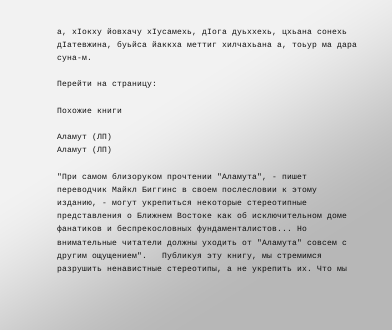а, хIокху йовхачу хIусамехь, дIога дуьххехь, цхьана сонехь дIатевжина, буьйса йаккха меттиг хилчахьана а, тоьур ма дара суна-м.

Перейти на страницу:

Похожие книги

Аламут (ЛП)
Аламут (ЛП)

"При самом близоруком прочтении "Аламута", - пишет переводчик Майкл Биггинс в своем послесловии к этому изданию, - могут укрепиться некоторые стереотипные представления о Ближнем Востоке как об исключительном доме фанатиков и беспрекословных фундаменталистов... Но внимательные читатели должны уходить от "Аламута" совсем с другим ощущением".   Публикуя эту книгу, мы стремимся разрушить ненавистные стереотипы, а не укрепить их. Что мы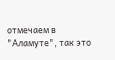отмечаем в "Аламуте", так это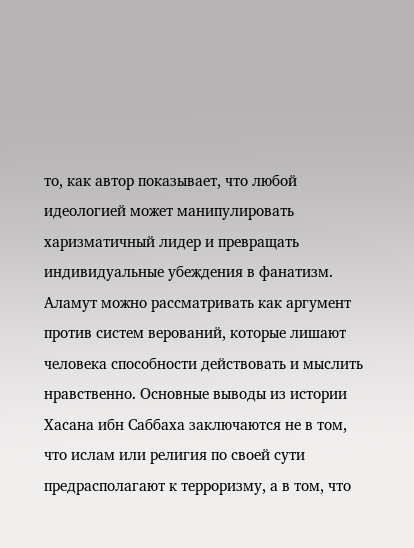то, как автор показывает, что любой идеологией может манипулировать харизматичный лидер и превращать индивидуальные убеждения в фанатизм. Аламут можно рассматривать как аргумент против систем верований, которые лишают человека способности действовать и мыслить нравственно. Основные выводы из истории Хасана ибн Саббаха заключаются не в том, что ислам или религия по своей сути предрасполагают к терроризму, а в том, что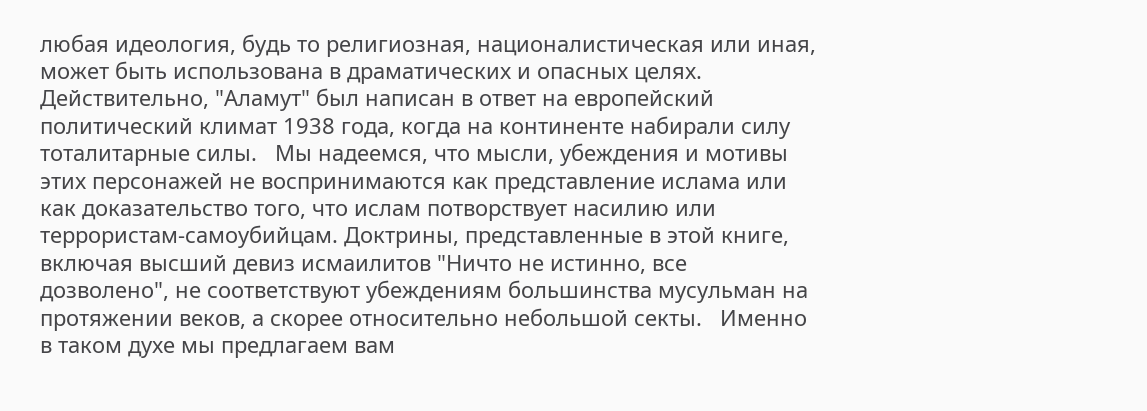любая идеология, будь то религиозная, националистическая или иная, может быть использована в драматических и опасных целях. Действительно, "Аламут" был написан в ответ на европейский политический климат 1938 года, когда на континенте набирали силу тоталитарные силы.   Мы надеемся, что мысли, убеждения и мотивы этих персонажей не воспринимаются как представление ислама или как доказательство того, что ислам потворствует насилию или террористам-самоубийцам. Доктрины, представленные в этой книге, включая высший девиз исмаилитов "Ничто не истинно, все дозволено", не соответствуют убеждениям большинства мусульман на протяжении веков, а скорее относительно небольшой секты.   Именно в таком духе мы предлагаем вам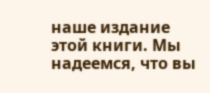наше издание этой книги. Мы надеемся, что вы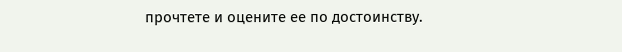прочтете и оцените ее по достоинству.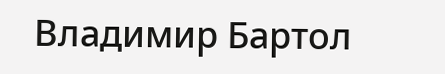Владимир Бартол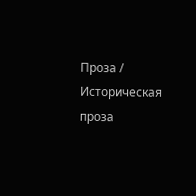Проза / Историческая проза